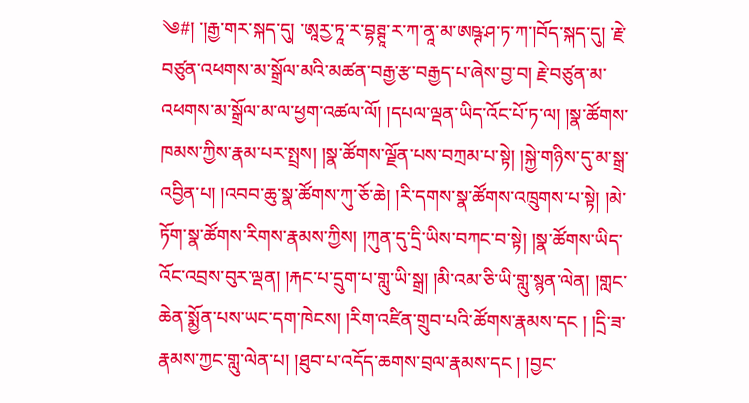༄#། ་།རྒྱ་གར་སྐད་དུ། ་ཨཱརྱ་ཏཱ་ར་བྷཊྚཱ་ར་ཀ་ནཱ་མ་ཨཥྚ་ཤ་ཏ་ཀ་།བོད་སྐད་དུ། ་རྗེ་བཙུན་འཕགས་མ་སྒྲོལ་མའི་མཚན་བརྒྱ་རྩ་བརྒྱད་པ་ཞེས་བྱ་བ། རྗེ་བཙུན་མ་འཕགས་མ་སྒྲོལ་མ་ལ་ཕྱག་འཚལ་ལོ། །དཔལ་ལྡན་ཡིད་འོང་པོ་ཏ་ལ། །སྣ་ཚོགས་ཁམས་ཀྱིས་རྣམ་པར་སྤྲས། །སྣ་ཚོགས་ལྗོན་པས་བཀྲམ་པ་སྟེ། །སྐྱེ་གཉིས་དུ་མ་སྒྲ་འབྱིན་པ། །འབབ་ཆུ་སྣ་ཚོགས་ཀུ་ཅོ་ཆེ། །རི་དགས་སྣ་ཚོགས་འཁྲུགས་པ་སྟེ། །མེ་ཏོག་སྣ་ཚོགས་རིགས་རྣམས་ཀྱིས། །ཀུན་དུ་དྲི་ཡིས་བཀང་བ་སྟེ། །སྣ་ཚོགས་ཡིད་འོང་འབྲས་བུར་ལྡན། །རྐང་པ་དྲུག་པ་གླུ་ཡི་སྒྲ། །མི་འམ་ཅི་ཡི་གླུ་སྙན་ལེན། །གླང་ཆེན་སྨྱོན་པས་ཡང་དག་ཁེངས། །རིག་འཛིན་གྲུབ་པའི་ཚོགས་རྣམས་དང ། །དྲི་ཟ་རྣམས་ཀྱང་གླུ་ལེན་པ། །ཐུབ་པ་འདོད་ཆགས་བྲལ་རྣམས་དང ། །བྱང་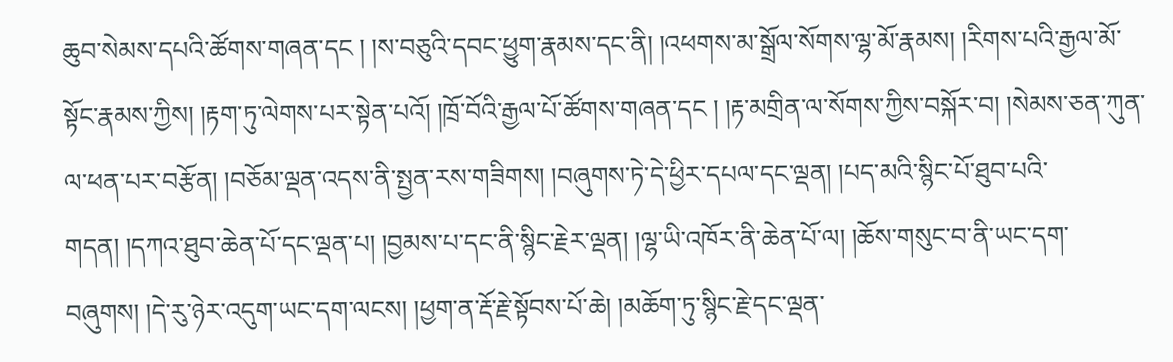ཆུབ་སེམས་དཔའི་ཚོགས་གཞན་དང ། །ས་བཅུའི་དབང་ཕྱུག་རྣམས་དང་ནི། །འཕགས་མ་སྒྲོལ་སོགས་ལྷ་མོ་རྣམས། །རིགས་པའི་རྒྱལ་མོ་སྟོང་རྣམས་ཀྱིས། །རྟག་ཏུ་ལེགས་པར་སྟེན་པའོ། །ཁྲོ་བོའི་རྒྱལ་པོ་ཚོགས་གཞན་དང ། །རྟ་མགྲིན་ལ་སོགས་ཀྱིས་བསྐོར་བ། །སེམས་ཅན་ཀུན་ལ་ཕན་པར་བརྩོན། །བཅོམ་ལྡན་འདས་ནི་སྤྱན་རས་གཟིགས། །བཞུགས་ཏེ་དེ་ཕྱིར་དཔལ་དང་ལྡན། །པད་མའི་སྙིང་པོ་ཐུབ་པའི་གདན། །དཀའ་ཐུབ་ཆེན་པོ་དང་ལྡན་པ། །བྱམས་པ་དང་ནི་སྙིང་རྗེར་ལྡན། །ལྷ་ཡི་འཁོར་ནི་ཆེན་པོ་ལ། །ཆོས་གསུང་བ་ནི་ཡང་དག་བཞུགས། །དེ་རུ་ཉེར་འདུག་ཡང་དག་ལངས། །ཕྱག་ན་རྡོ་རྗེ་སྟོབས་པོ་ཆེ། །མཆོག་ཏུ་སྙིང་རྗེ་དང་ལྡན་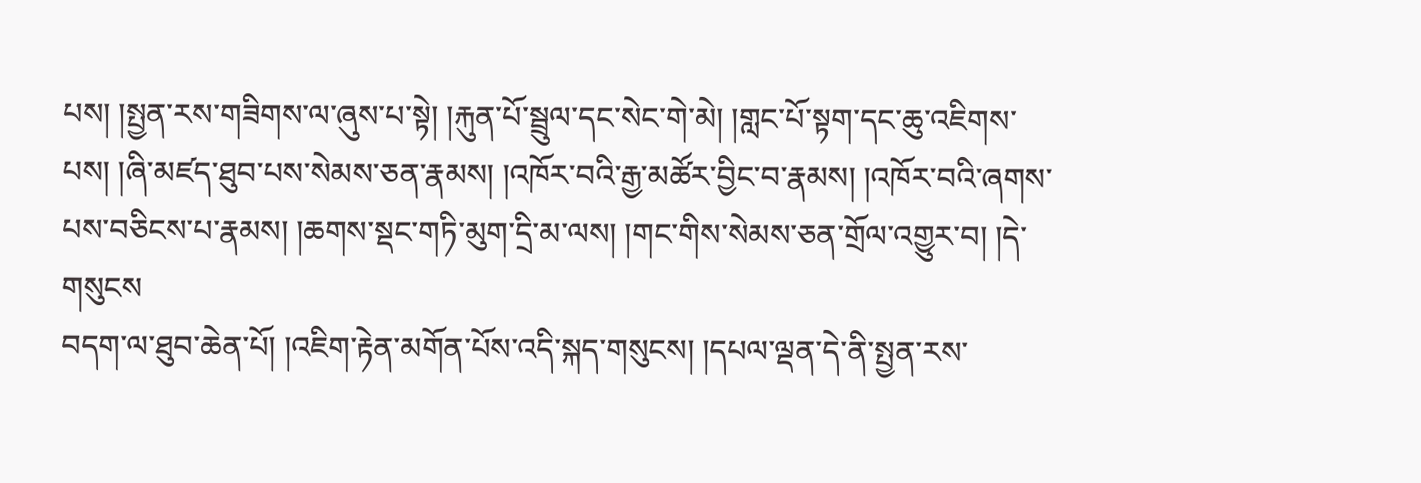པས། །སྤྱན་རས་གཟིགས་ལ་ཞུས་པ་སྟེ། །རྐུན་པོ་སྦྲུལ་དང་སེང་གེ་མེ། །གླང་པོ་སྟག་དང་ཆུ་འཇིགས་པས། །ཞི་མཛད་ཐུབ་པས་སེམས་ཅན་རྣམས། །འཁོར་བའི་རྒྱ་མཚོར་བྱིང་བ་རྣམས། །འཁོར་བའི་ཞགས་པས་བཅིངས་པ་རྣམས། །ཆགས་སྡང་གཏི་མུག་དྲི་མ་ལས། །གང་གིས་སེམས་ཅན་གྲོལ་འགྱུར་བ། །དེ་གསུངས
བདག་ལ་ཐུབ་ཆེན་པོ། །འཇིག་རྟེན་མགོན་པོས་འདི་སྐད་གསུངས། །དཔལ་ལྡན་དེ་ནི་སྤྱན་རས་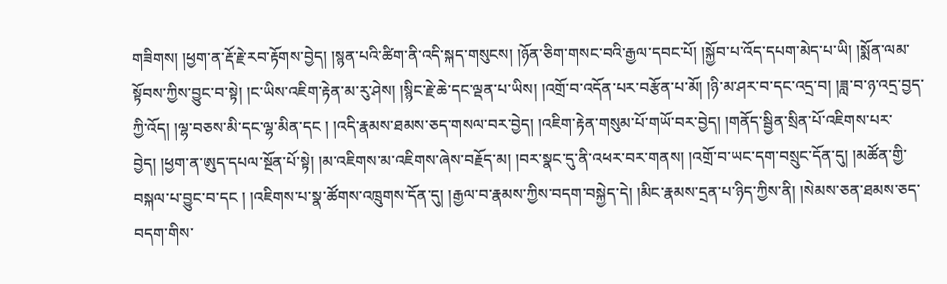གཟིགས། །ཕྱག་ན་རྡོ་རྗེ་རབ་རྟོགས་བྱེད། །སྙན་པའི་ཚིག་ནི་འདི་སྐད་གསུངས། །ཉོན་ཅིག་གསང་བའི་རྒྱལ་དབང་པོ། །སྐྱོབ་པ་འོད་དཔག་མེད་པ་ཡི། །སྨོན་ལམ་སྟོབས་ཀྱིས་བྱུང་བ་སྟེ། །ང་ཡིས་འཇིག་རྟེན་མ་རུ་ཤེས། །སྙིང་རྗེ་ཆེ་དང་ལྡན་པ་ཡིས། །འགྲོ་བ་འདོན་པར་བརྩོན་པ་མོ། །ཉི་མ་ཤར་བ་དང་འདྲ་བ། །ཟླ་བ་ཉ་འདྲ་བྱད་ཀྱི་འོད། །ལྷ་བཅས་མི་དང་ལྷ་མིན་དང ། །འདི་རྣམས་ཐམས་ཅད་གསལ་བར་བྱེད། །འཇིག་རྟེན་གསུམ་པོ་གཡོ་བར་བྱེད། །གནོད་སྦྱིན་སྲིན་པོ་འཇིགས་པར་བྱེད། །ཕྱག་ན་ཨུད་དཔལ་སྔོན་པོ་སྟེ། །མ་འཇིགས་མ་འཇིགས་ཞེས་བརྗོད་མ། །བར་སྣང་དུ་ནི་འཕར་བར་གནས། །འགྲོ་བ་ཡང་དག་བསྲུང་དོན་དུ། །མཚོན་གྱི་བསྐལ་པ་བྱུང་བ་དང ། །འཇིགས་པ་སྣ་ཚོགས་འཁྲུགས་དོན་དུ། །རྒྱལ་བ་རྣམས་ཀྱིས་བདག་བསྐྱེད་དེ། །མིང་རྣམས་དྲན་པ་ཉིད་ཀྱིས་ནི། །སེམས་ཅན་ཐམས་ཅད་བདག་གིས་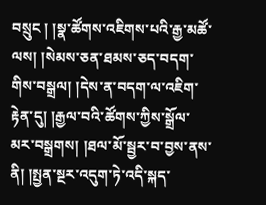བསྲུང ། །སྣ་ཚོགས་འཇིགས་པའི་རྒྱ་མཚོ་ལས། །སེམས་ཅན་ཐམས་ཅད་བདག་གིས་བསྒྲལ། །དེས་ན་བདག་ལ་འཇིག་རྟེན་དུ། །རྒྱལ་བའི་ཚོགས་ཀྱིས་སྒྲོལ་མར་བསྒྲགས། །ཐལ་མོ་སྦྱར་བ་བྱས་ནས་ནི། །སྤྱན་སྔར་འདུག་ཏེ་འདི་སྐད་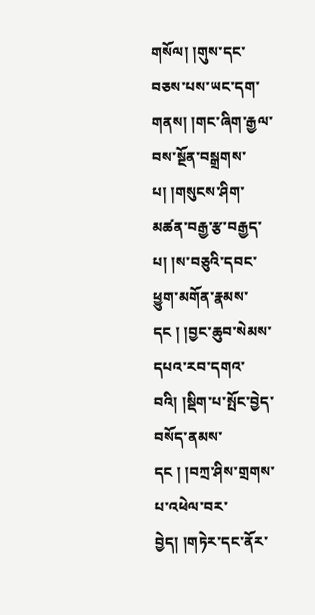གསོལ། །གུས་དང་བཅས་པས་ཡང་དག་གནས། །གང་ཞིག་རྒྱལ་བས་སྔོན་བསྒྲགས་པ། །གསུངས་ཤིག་མཚན་བརྒྱ་རྩ་བརྒྱད་པ། །ས་བཅུའི་དབང་ཕྱུག་མགོན་རྣམས་དང ། །བྱང་ཆུབ་སེམས་དཔའ་རབ་དགའ་བའི། །སྡིག་པ་སྤོང་བྱེད་བསོད་ནམས་དང ། །བཀྲ་ཤིས་གྲགས་པ་འཕེལ་བར་བྱེད། །གཏེར་དང་ནོར་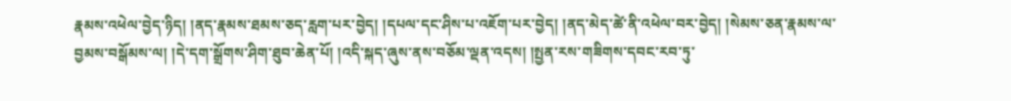རྣམས་འཕེལ་བྱེད་ཉིད། །ནད་རྣམས་ཐམས་ཅད་རླག་པར་བྱེད། །དཔལ་དང་ཤིས་པ་འཇོག་པར་བྱེད། །ནད་མེད་ཚེ་ནི་འཕེལ་བར་བྱེད། །སེམས་ཅན་རྣམས་ལ་བྱམས་བསྒོམས་ལ། །དེ་དག་སྒྲོགས་ཤིག་ཐུབ་ཆེན་པོ། །འདི་སྐད་ཞུས་ནས་བཅོམ་ལྡན་འདས། །སྤྱན་རས་གཟིགས་དབང་རབ་ཏུ་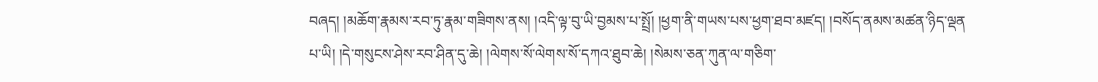བཞད། །མཆོག་རྣམས་རབ་ཏུ་རྣམ་གཟིགས་ནས། །འདི་ལྟ་བུ་ཡི་བྱམས་པ་སྤྲོ། །ཕྱག་ནི་གཡས་པས་ཕྱག་ཐབ་མཛད། །བསོད་ནམས་མཚན་ཉིད་ལྡན
པ་ཡི། །དེ་གསུངས་ཤེས་རབ་ཤིན་དུ་ཆེ། །ལེགས་སོ་ལེགས་སོ་དཀའ་ཐུབ་ཆེ། །སེམས་ཅན་ཀུན་ལ་གཅིག་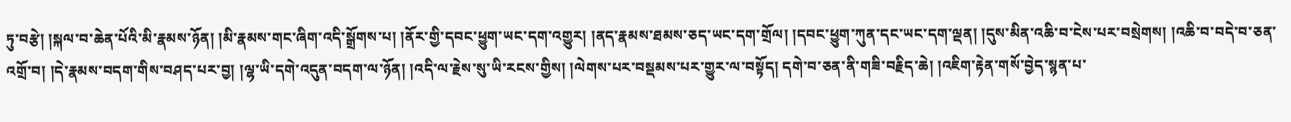ཏུ་བརྩེ། །སྐལ་བ་ཆེན་པོའི་མི་རྣམས་ཉོན། །མི་རྣམས་གང་ཞིག་འདི་སྒྲོགས་པ། །ནོར་གྱི་དབང་ཕྱུག་ཡང་དག་འགྱུར། །ནད་རྣམས་ཐམས་ཅད་ཡང་དག་གྲོལ། །དབང་ཕྱུག་ཀུན་དང་ཡང་དག་ལྡན། །དུས་མིན་འཆི་བ་ངེས་པར་བསྲེགས། །འཆི་བ་བདེ་བ་ཅན་འགྲོ་བ། །དེ་རྣམས་བདག་གིས་བཤད་པར་བྱ། །ལྷ་ཡི་དགེ་འདུན་བདག་ལ་ཉོན། །འདི་ལ་རྗེས་སུ་ཡི་རངས་གྱིས། །ལེགས་པར་བསྡམས་པར་གྱུར་ལ་བསྟོད། དགེ་བ་ཅན་ནི་གཟི་བརྗིད་ཆེ། །འཇིག་རྟེན་གསོ་བྱེད་སྙན་པ་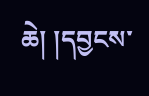ཆེ། །དབྱངས་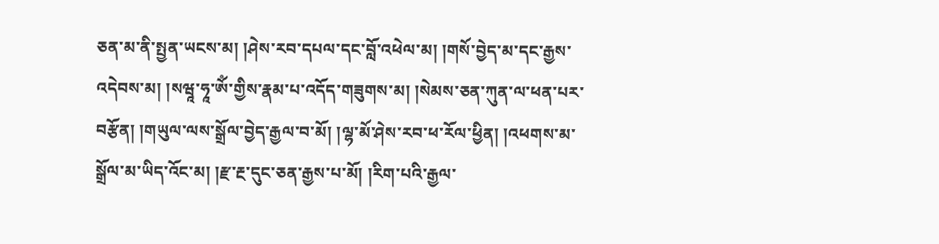ཅན་མ་ནི་སྤྱན་ཡངས་མ། །ཤེས་རབ་དཔལ་དང་བློ་འཕེལ་མ། །གསོ་བྱེད་མ་དང་རྒྱས་འདེབས་མ། །སཝཱ་ཧཱ་ཨོཾ་གྱིས་རྣམ་པ་འདོད་གཟུགས་མ། །སེམས་ཅན་ཀུན་ལ་ཕན་པར་བརྩོན། །གཡུལ་ལས་སྒྲོལ་བྱེད་རྒྱལ་བ་མོ། །ལྷ་མོ་ཤེས་རབ་ཕ་རོལ་ཕྱིན། །འཕགས་མ་སྒྲོལ་མ་ཡིད་འོང་མ། །རྫ་རྔ་དུང་ཅན་རྒྱས་པ་མོ། །རིག་པའི་རྒྱལ་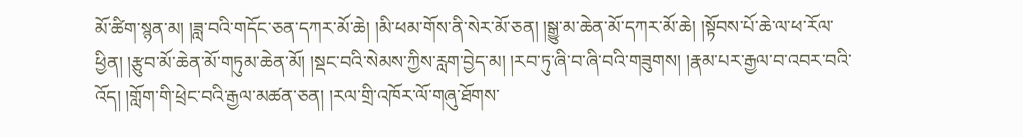མོ་ཚིག་སྙན་མ། །ཟླ་བའི་གདོང་ཅན་དཀར་མོ་ཆེ། །མི་ཕམ་གོས་ནི་སེར་མོ་ཅན། །སྒྱུ་མ་ཆེན་མོ་དཀར་མོ་ཆེ། །སྟོབས་པོ་ཆེ་ལ་ཕ་རོལ་ཕྱིན། །རྩུབ་མོ་ཆེན་མོ་གཏུམ་ཆེན་མོ། །སྡང་བའི་སེམས་ཀྱིས་རླག་བྱེད་མ། །རབ་ཏུ་ཞི་བ་ཞི་བའི་གཟུགས། །རྣམ་པར་རྒྱལ་བ་འབར་བའི་འོད། །གློག་གི་ཕྲེང་བའི་རྒྱལ་མཚན་ཅན། །རལ་གྲི་འཁོར་ལོ་གཞུ་ཐོགས་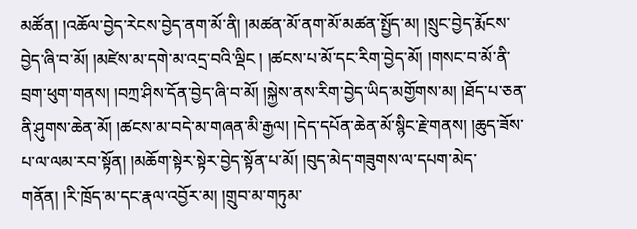མཚོན། །འཆོལ་བྱེད་རེངས་བྱེད་ནག་མོ་ནི། །མཚན་མོ་ནག་མོ་མཚན་སྤྱོད་མ། །སྲུང་བྱེད་རྨོངས་བྱེད་ཞི་བ་མོ། །མཛེས་མ་དགེ་མ་འདྲ་བའི་ལྡིང ། །ཚངས་པ་མོ་དང་རིག་བྱེད་མོ། །གསང་བ་མོ་ནི་བྲག་ཕུག་གནས། །བཀྲ་ཤིས་དོན་བྱེད་ཞི་བ་མོ། །སྐྱེས་ནས་རིག་བྱེད་ཡིད་མགྱོགས་མ། །ཐོད་པ་ཅན་ནི་ཤུགས་ཆེན་མོ། །ཚངས་མ་བདེ་མ་གཞན་མི་རྒྱལ། །དེད་དཔོན་ཆེན་མོ་སྙིང་རྗེ་གནས། །ཆུད་ཟོས་པ་ལ་ལམ་རབ་སྟོན། །མཆོག་སྟེར་སྟེར་བྱེད་སྟོན་པ་མོ། །བུད་མེད་གཟུགས་ལ་དཔག་མེད་གནོན། །རི་ཁྲོད་མ་དང་རྣལ་འབྱོར་མ། །གྲུབ་མ་གཏུམ་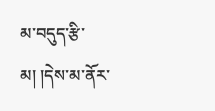མ་བདུད་རྩི་མ། །དེས་མ་ནོར་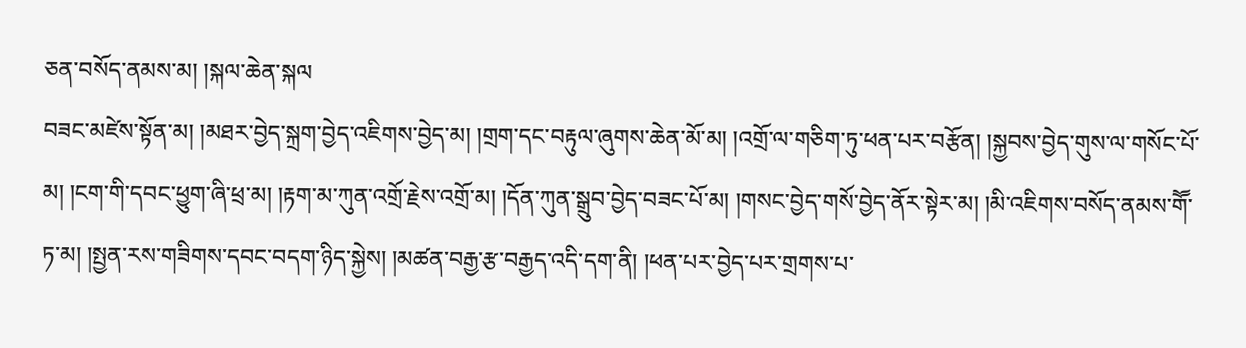ཅན་བསོད་ནམས་མ། །སྐལ་ཆེན་སྐལ
བཟང་མཛེས་སྟོན་མ། །མཐར་བྱེད་སྐྲག་བྱེད་འཇིགས་བྱེད་མ། །གྲག་དང་བརྟུལ་ཞུགས་ཆེན་མོ་མ། །འགྲོ་ལ་གཅིག་ཏུ་ཕན་པར་བརྩོན། །སྐྱབས་བྱེད་གུས་ལ་གསོང་པོ་མ། །ངག་གི་དབང་ཕྱུག་ཞི་ཕྲ་མ། །རྟག་མ་ཀུན་འགྲོ་རྗེས་འགྲོ་མ། །དོན་ཀུན་སྒྲུབ་བྱེད་བཟང་པོ་མ། །གསང་བྱེད་གསོ་བྱེད་ནོར་སྟེར་མ། །མི་འཇིགས་བསོད་ནམས་གཽ་ཏ་མ། །སྤྱན་རས་གཟིགས་དབང་བདག་ཉིད་སྐྱེས། །མཚན་བརྒྱ་རྩ་བརྒྱད་འདི་དག་ནི། །ཕན་པར་བྱེད་པར་གྲགས་པ་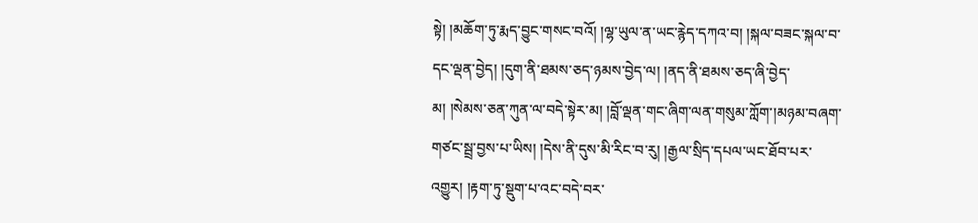སྟེ། །མཆོག་ཏུ་རྨད་བྱུང་གསང་བའོ། །ལྷ་ཡུལ་ན་ཡང་རྙེད་དཀའ་བ། །སྐལ་བཟང་སྐལ་བ་དང་ལྡན་བྱེད། །དུག་ནི་ཐམས་ཅད་ཉམས་བྱེད་ལ། །ནད་ནི་ཐམས་ཅད་ཞི་བྱེད་མ། །སེམས་ཅན་ཀུན་ལ་བདེ་སྟེར་མ། །བློ་ལྡན་གང་ཞིག་ལན་གསུམ་ཀློག་།མཉམ་བཞག་གཙང་སྦྲ་བྱས་པ་ཡིས། །དེས་ནི་དུས་མི་རིང་བ་རུ། །རྒྱལ་སྲིད་དཔལ་ཡང་ཐོབ་པར་འགྱུར། །རྟག་ཏུ་སྡུག་པ་འང་བདེ་བར་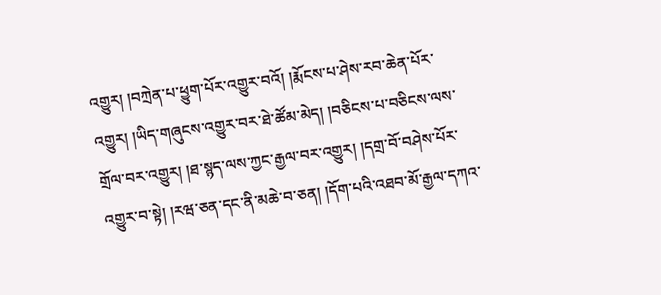འགྱུར། །བཀྲེན་པ་ཕྱུག་པོར་འགྱུར་བའོ། །རྨོངས་པ་ཤེས་རབ་ཆེན་པོར་འགྱུར། །ཡིད་གཞུངས་འགྱུར་བར་ཐེ་ཚོམ་མེད། །བཅིངས་པ་བཅིངས་ལས་གྲོལ་བར་འགྱུར། །ཐ་སྙད་ལས་ཀྱང་རྒྱལ་བར་འགྱུར། །དགྲ་བོ་བཤེས་པོར་འགྱུར་བ་སྟེ། །རཝ་ཅན་དང་ནི་མཆེ་བ་ཅན། །དོག་པའི་འཐབ་མོ་རྒྱལ་དཀའ་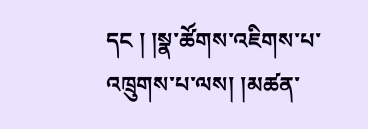དང ། །སྣ་ཚོགས་འཇིགས་པ་འཁྲུགས་པ་ལས། །མཚན་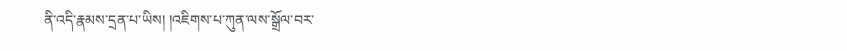ནི་འདི་རྣམས་དྲན་པ་ཡིས། །འཇིགས་པ་ཀུན་ལས་སྒྲོལ་བར་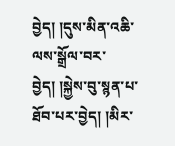བྱེད། །དུས་མིན་འཆི་ལས་སྒྲོལ་བར་བྱེད། །སྐྱེས་བུ་སྙན་པ་ཐོབ་པར་བྱེད། །མིར་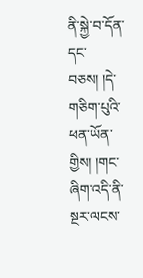ནི་སྐྱེ་བ་དོན་དང་བཅས། །དེ་གཅིག་པུའི་ཕན་ཡོན་གྱིས། །གང་ཞིག་འདི་ནི་སྔར་ལངས་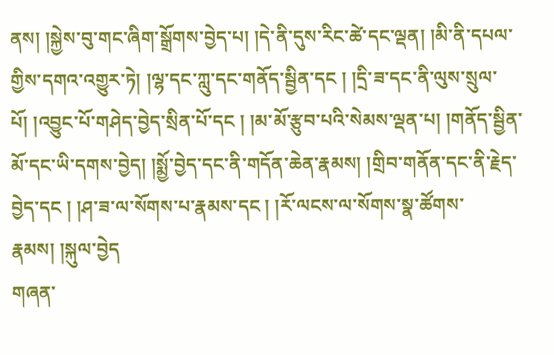ནས། །སྐྱེས་བུ་གང་ཞིག་སྒྲོགས་བྱེད་པ། །དེ་ནི་དུས་རིང་ཚེ་དང་ལྡན། །མི་ནི་དཔལ་གྱིས་དགའ་འགྱུར་ཏེ། །ལྷ་དང་ཀླུ་དང་གནོད་སྦྱིན་དང ། །དྲི་ཟ་དང་ནི་ལུས་སྲུལ་པོ། །འབྱུང་པོ་གཤེད་བྱེད་སྲིན་པོ་དང ། །མ་མོ་རྩུབ་པའི་སེམས་ལྡན་པ། །གནོད་སྦྱིན་མོ་དང་ཡི་དགས་བྱེད། །སྨྱོ་བྱེད་དང་ནི་གདོན་ཆེན་རྣམས། །གྲིབ་གནོན་དང་ནི་རྗེད་བྱེད་དང ། །ཤ་ཟ་ལ་སོགས་པ་རྣམས་དང ། །རོ་ལངས་ལ་སོགས་སྣ་ཚོགས་རྣམས། །སྐུལ་བྱེད
གཞན་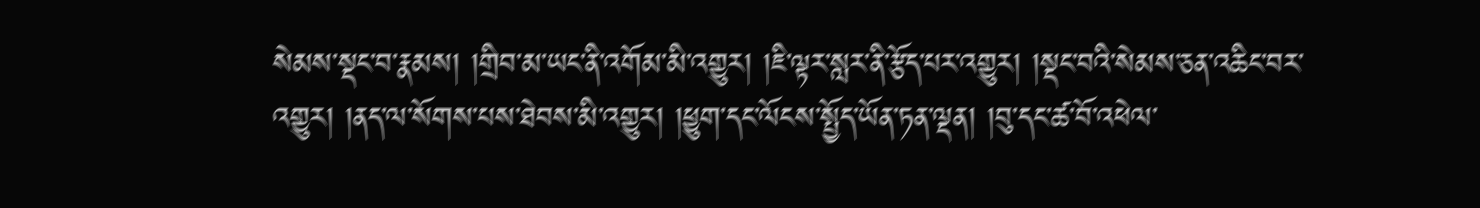སེམས་སྡང་བ་རྣམས། །གྲིབ་མ་ཡང་ནི་འགོམ་མི་འགྱུར། །ཇི་ལྟར་སླར་ནི་རྩོད་པར་འགྱུར། །སྡང་བའི་སེམས་ཅན་འཆིང་བར་འགྱུར། །ནད་ལ་སོགས་པས་ཐེབས་མི་འགྱུར། །ཕྱུག་དང་ལོངས་སྤྱོད་ཡོན་ཏན་ལྡན། །བུ་དང་ཚ་བོ་འཕེལ་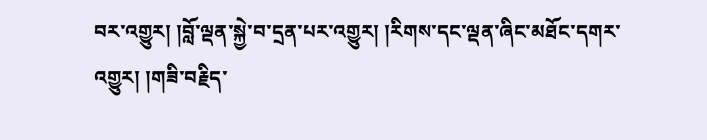བར་འགྱུར། །བློ་ལྡན་སྐྱེ་བ་དྲན་པར་འགྱུར། །རིགས་དང་ལྡན་ཞིང་མཐོང་དགར་འགྱུར། །གཟི་བརྗིད་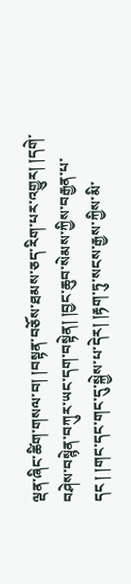ལྡན་ཞིང་ཚིག་གསལ་བ། །བསྟན་བཅོས་ཐམས་ཅད་རིག་པར་འགྱུར། །དགེ་བཤེས་བསྙེན་བཀུར་ཡང་དག་བསྟེན། །བྱང་ཆུབ་སེམས་ཀྱིས་བརྒྱན་པ་དང ། །གང་དང་གང་དུ་སྐྱེས་པ་དེར། །རྟག་ཏུ་སངས་རྒྱས་ཀྱིས་མི་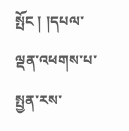སྤོང ། །དཔལ་ལྡན་འཕགས་པ་སྤྱན་རས་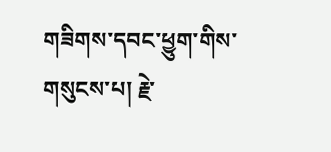གཟིགས་དབང་ཕྱུག་གིས་གསུངས་པ། རྗེ་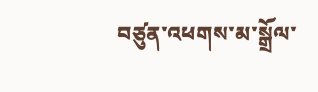བཙུན་འཕགས་མ་སྒྲོལ་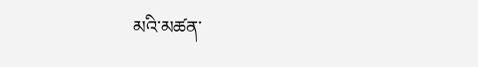མའི་མཚན་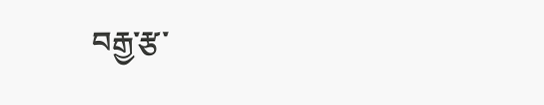བརྒྱ་རྩ་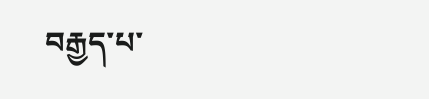བརྒྱད་པ་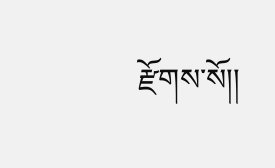རྫོགས་སོ།།